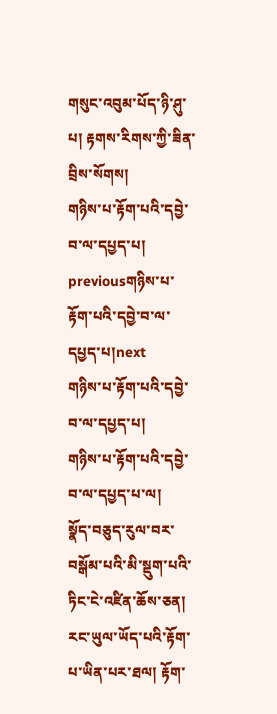གསུང་འབུམ་པོད་ཉི་ཤུ་པ། རྟགས་རིགས་ཀྱི་ཟིན་བྲིས་སོགས།
གཉིས་པ་རྟོག་པའི་དབྱེ་བ་ལ་དཔྱད་པ།
previousགཉིས་པ་རྟོག་པའི་དབྱེ་བ་ལ་དཔྱད་པ།next
གཉིས་པ་རྟོག་པའི་དབྱེ་བ་ལ་དཔྱད་པ།
གཉིས་པ་རྟོག་པའི་དབྱེ་བ་ལ་དཔྱད་པ་ལ།
སྣོད་བཅུད་རུལ་བར་བསྒོམ་པའི་མི་སྡུག་པའི་ཏིང་ངེ་འཛིན་ཆོས་ཅན། རང་ཡུལ་ཡོད་པའི་རྟོག་པ་ཡིན་པར་ཐལ། རྟོག་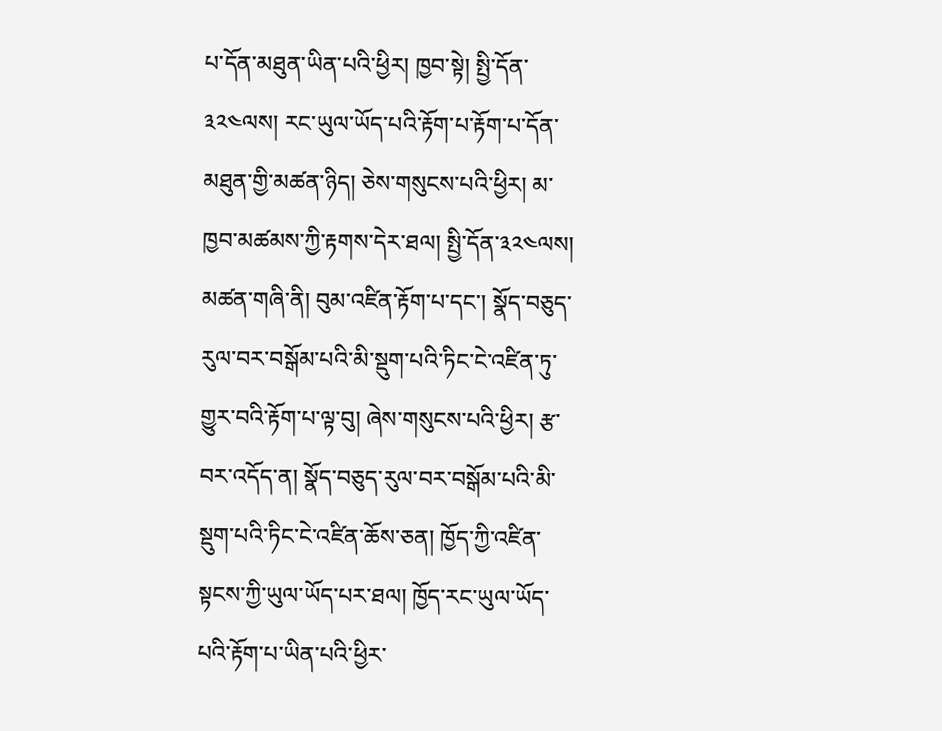པ་དོན་མཐུན་ཡིན་པའི་ཕྱིར། ཁྱབ་སྟེ། སྤྱི་དོན་༣༢༤ལས། རང་ཡུལ་ཡོད་པའི་རྟོག་པ་རྟོག་པ་དོན་མཐུན་གྱི་མཚན་ཉིད། ཅེས་གསུངས་པའི་ཕྱིར། མ་ཁྱབ་མཚམས་ཀྱི་རྟགས་དེར་ཐལ། སྤྱི་དོན་༣༢༤ལས། མཚན་གཞི་ནི། བུམ་འཛིན་རྟོག་པ་དང་། སྣོད་བཅུད་རུལ་བར་བསྒོམ་པའི་མི་སྡུག་པའི་ཏིང་ངེ་འཛིན་ཏུ་གྱུར་བའི་རྟོག་པ་ལྟ་བུ། ཞེས་གསུངས་པའི་ཕྱིར། རྩ་བར་འདོད་ན། སྣོད་བཅུད་རུལ་བར་བསྒོམ་པའི་མི་སྡུག་པའི་ཏིང་ངེ་འཛིན་ཆོས་ཅན། ཁྱོད་ཀྱི་འཛིན་སྟངས་ཀྱི་ཡུལ་ཡོད་པར་ཐལ། ཁྱོད་རང་ཡུལ་ཡོད་པའི་རྟོག་པ་ཡིན་པའི་ཕྱིར་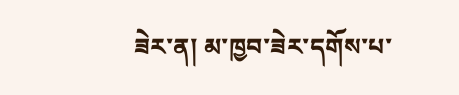ཟེར་ན། མ་ཁྱབ་ཟེར་དགོས་པ་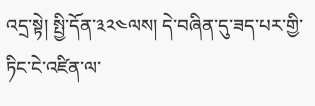འདྲ་སྟེ། སྤྱི་དོན་༣༢༤ལས། དེ་བཞིན་དུ་ཟད་པར་གྱི་ཏིང་ངེ་འཛིན་ལ་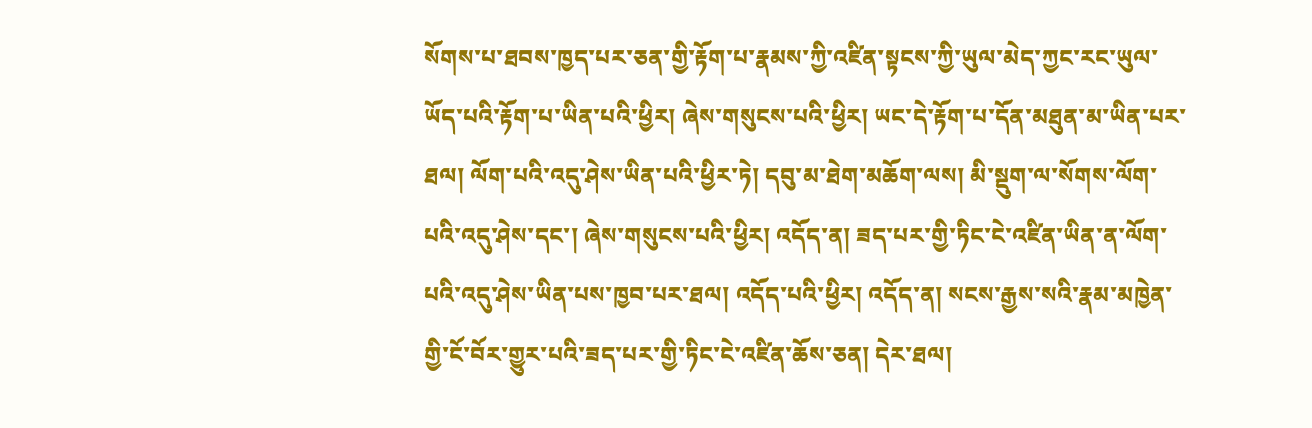སོགས་པ་ཐབས་ཁྱད་པར་ཅན་གྱི་རྟོག་པ་རྣམས་ཀྱི་འཛིན་སྟངས་ཀྱི་ཡུལ་མེད་ཀྱང་རང་ཡུལ་ཡོད་པའི་རྟོག་པ་ཡིན་པའི་ཕྱིར། ཞེས་གསུངས་པའི་ཕྱིར། ཡང་དེ་རྟོག་པ་དོན་མཐུན་མ་ཡིན་པར་ཐལ། ལོག་པའི་འདུ་ཤེས་ཡིན་པའི་ཕྱིར་ཏེ། དབུ་མ་ཐེག་མཆོག་ལས། མི་སྡུག་ལ་སོགས་ལོག་པའི་འདུ་ཤེས་དང་། ཞེས་གསུངས་པའི་ཕྱིར། འདོད་ན། ཟད་པར་གྱི་ཏིང་ངེ་འཛིན་ཡིན་ན་ལོག་པའི་འདུ་ཤེས་ཡིན་པས་ཁྱབ་པར་ཐལ། འདོད་པའི་ཕྱིར། འདོད་ན། སངས་རྒྱས་སའི་རྣམ་མཁྱེན་གྱི་ངོ་བོར་གྱུར་པའི་ཟད་པར་གྱི་ཏིང་ངེ་འཛིན་ཆོས་ཅན། དེར་ཐལ།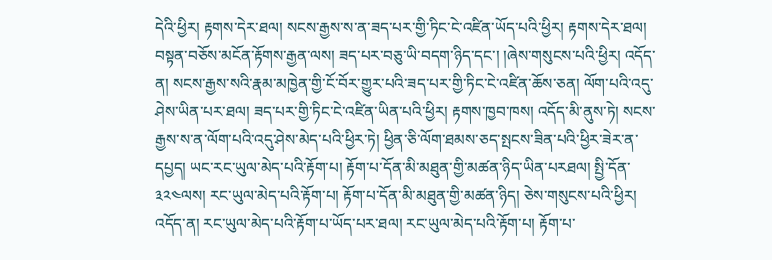དེའི་ཕྱིར། རྟགས་དེར་ཐལ། སངས་རྒྱས་ས་ན་ཟད་པར་གྱི་ཏིང་ངེ་འཛིན་ཡོད་པའི་ཕྱིར། རྟགས་དེར་ཐལ། བསྟན་བཅོས་མངོན་རྟོགས་རྒྱན་ལས། ཟད་པར་བཅུ་ཡི་བདག་ཉིད་དང་། །ཞེས་གསུངས་པའི་ཕྱིར། འདོད་ན། སངས་རྒྱས་སའི་རྣམ་མཁྱེན་གྱི་ངོ་བོར་གྱུར་པའི་ཟད་པར་གྱི་ཏིང་ངེ་འཛིན་ཆོས་ཅན། ལོག་པའི་འདུ་ཤེས་ཡིན་པར་ཐལ། ཟད་པར་གྱི་ཏིང་ངེ་འཛིན་ཡིན་པའི་ཕྱིར། རྟགས་ཁྱབ་ཁས། འདོད་མི་ནུས་ཏེ། སངས་རྒྱས་ས་ན་ལོག་པའི་འདུ་ཤེས་མེད་པའི་ཕྱིར་ཏེ། ཕྱིན་ཅི་ལོག་ཐམས་ཅད་སྤངས་ཟིན་པའི་ཕྱིར་ཟེར་ན་དཔྱད། ཡང་རང་ཡུལ་མེད་པའི་རྟོག་པ། རྟོག་པ་དོན་མི་མཐུན་གྱི་མཚན་ཉིད་ཡིན་པརཐལ། སྤྱི་དོན་༣༢༤ལས། རང་ཡུལ་མེད་པའི་རྟོག་པ། རྟོག་པ་དོན་མི་མཐུན་གྱི་མཚན་ཉིད། ཅེས་གསུངས་པའི་ཕྱིར། འདོད་ན། རང་ཡུལ་མེད་པའི་རྟོག་པ་ཡོད་པར་ཐལ། རང་ཡུལ་མེད་པའི་རྟོག་པ། རྟོག་པ་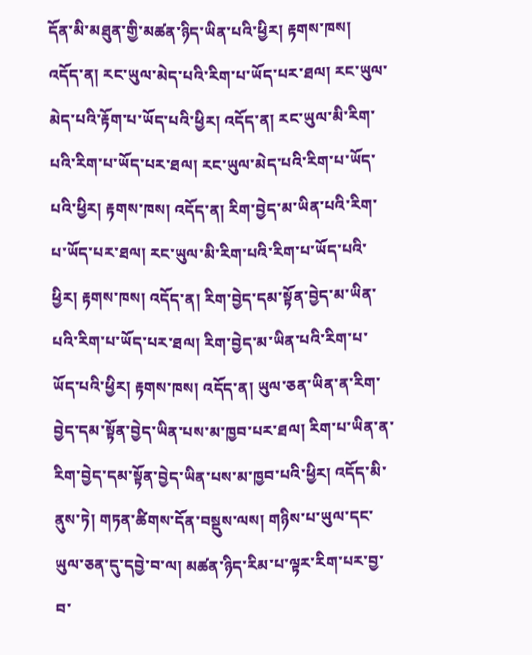དོན་མི་མཐུན་གྱི་མཚན་ཉིད་ཡིན་པའི་ཕྱིར། རྟགས་ཁས། འདོད་ན། རང་ཡུལ་མེད་པའི་རིག་པ་ཡོད་པར་ཐལ། རང་ཡུལ་མེད་པའི་རྟོག་པ་ཡོད་པའི་ཕྱིར། འདོད་ན། རང་ཡུལ་མི་རིག་པའི་རིག་པ་ཡོད་པར་ཐལ། རང་ཡུལ་མེད་པའི་རིག་པ་ཡོད་པའི་ཕྱིར། རྟགས་ཁས། འདོད་ན། རིག་བྱེད་མ་ཡིན་པའི་རིག་པ་ཡོད་པར་ཐལ། རང་ཡུལ་མི་རིག་པའི་རིག་པ་ཡོད་པའི་ཕྱིར། རྟགས་ཁས། འདོད་ན། རིག་བྱེད་དམ་སྟོན་བྱེད་མ་ཡིན་པའི་རིག་པ་ཡོད་པར་ཐལ། རིག་བྱེད་མ་ཡིན་པའི་རིག་པ་ཡོད་པའི་ཕྱིར། རྟགས་ཁས། འདོད་ན། ཡུལ་ཅན་ཡིན་ན་རིག་བྱེད་དམ་སྟོན་བྱེད་ཡིན་པས་མ་ཁྱབ་པར་ཐལ། རིག་པ་ཡིན་ན་རིག་བྱེད་དམ་སྟོན་བྱེད་ཡིན་པས་མ་ཁྱབ་པའི་ཕྱིར། འདོད་མི་ནུས་ཏེ། གཏན་ཚིགས་དོན་བསྡུས་ལས། གཉིས་པ་ཡུལ་དང་ཡུལ་ཅན་དུ་དབྱེ་བ་ལ། མཚན་ཉིད་རིམ་པ་ལྟར་རིག་པར་བྱ་བ་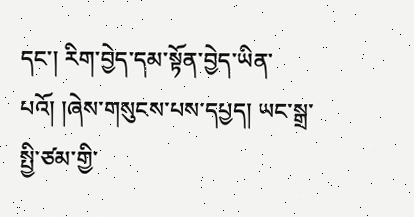དང་། རིག་བྱེད་དམ་སྟོན་བྱེད་ཡིན་པའོ། །ཞེས་གསུངས་པས་དཔྱད། ཡང་སྒྲ་སྤྱི་ཙམ་གྱི་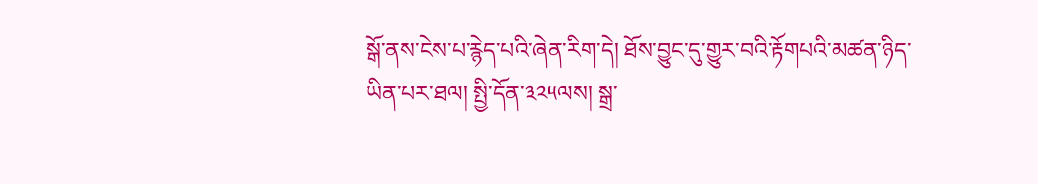སྒོ་ནས་ངེས་པ་རྙེད་པའི་ཞེན་རིག་དེ། ཐོས་བྱུང་དུ་གྱུར་བའི་རྟོགཔའི་མཚན་ཉིད་ཡིན་པར་ཐལ། སྤྱི་དོན་༣༢༥ལས། སྒྲ་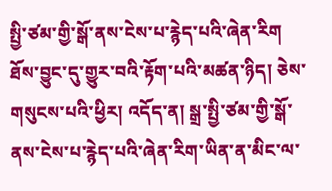སྤྱི་ཙམ་གྱི་སྒོ་ནས་ངེས་པ་རྙེད་པའི་ཞེན་རིག ཐོས་བྱུང་དུ་གྱུར་བའི་རྟོག་པའི་མཚན་ཉིད། ཅེས་གསུངས་པའི་ཕྱིར། འདོད་ན། སྒྲ་སྤྱི་ཙམ་གྱི་སྒོ་ནས་ངེས་པ་རྙེད་པའི་ཞེན་རིག་ཡིན་ན་མིང་ལ་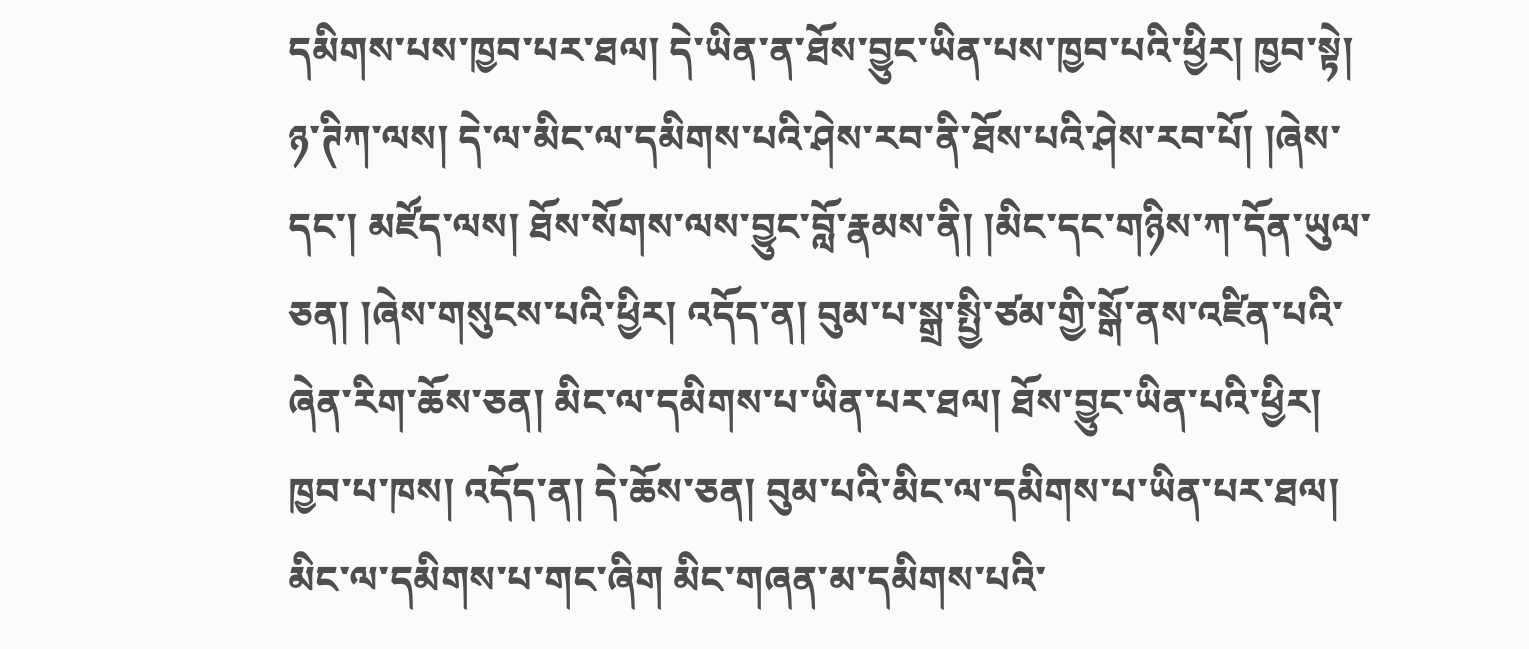དམིགས་པས་ཁྱབ་པར་ཐལ། དེ་ཡིན་ན་ཐོས་བྱུང་ཡིན་པས་ཁྱབ་པའི་ཕྱིར། ཁྱབ་སྟེ། ཉ་ཊིཀ་ལས། དེ་ལ་མིང་ལ་དམིགས་པའི་ཤེས་རབ་ནི་ཐོས་པའི་ཤེས་རབ་པོ། །ཞེས་དང་། མཛོད་ལས། ཐོས་སོགས་ལས་བྱུང་བློ་རྣམས་ནི། །མིང་དང་གཉིས་ཀ་དོན་ཡུལ་ཅན། །ཞེས་གསུངས་པའི་ཕྱིར། འདོད་ན། བུམ་པ་སྒྲ་སྤྱི་ཙམ་གྱི་སྒོ་ནས་འཛིན་པའི་ཞེན་རིག་ཆོས་ཅན། མིང་ལ་དམིགས་པ་ཡིན་པར་ཐལ། ཐོས་བྱུང་ཡིན་པའི་ཕྱིར། ཁྱབ་པ་ཁས། འདོད་ན། དེ་ཆོས་ཅན། བུམ་པའི་མིང་ལ་དམིགས་པ་ཡིན་པར་ཐལ། མིང་ལ་དམིགས་པ་གང་ཞིག མིང་གཞན་མ་དམིགས་པའི་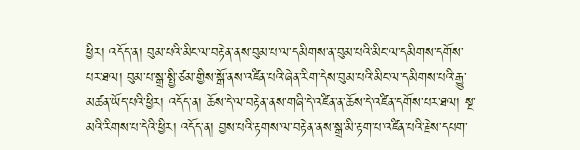ཕྱིར། འདོད་ན། བུམ་པའི་མིང་ལ་བརྟེན་ནས་བུམ་པ་ལ་དམིགས་ན་བུམ་པའི་མིང་ལ་དམིགས་དགོས་པར་ཐལ། བུམ་པ་སྒྲ་སྤྱི་ཙམ་གྱིས་སྒོ་ནས་འཛིན་པའི་ཞེན་རིག་དེས་བུམ་པའི་མིང་ལ་དམིགས་པའི་རྒྱུ་མཚན་ཡོད་པའི་ཕྱིར། འདོད་ན། ཆོས་དེ་ལ་བརྟེན་ནས་གཞི་དེ་འཛིན་ན་ཆོས་དེ་འཛིན་དགོས་པར་ཐལ། སྔ་མའི་རིགས་པ་དེའི་ཕྱིར། འདོད་ན། བྱས་པའི་རྟགས་ལ་བརྟེན་ནས་སྒྲ་མི་རྟག་པ་འཛིན་པའི་རྗེས་དཔག་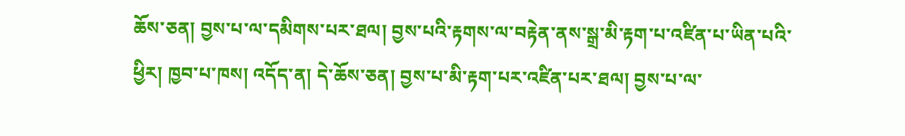ཆོས་ཅན། བྱས་པ་ལ་དམིགས་པར་ཐལ། བྱས་པའི་རྟགས་ལ་བརྟེན་ནས་སྒྲ་མི་རྟག་པ་འཛིན་པ་ཡིན་པའི་ཕྱིར། ཁྱབ་པ་ཁས། འདོད་ན། དེ་ཆོས་ཅན། བྱས་པ་མི་རྟག་པར་འཛིན་པར་ཐལ། བྱས་པ་ལ་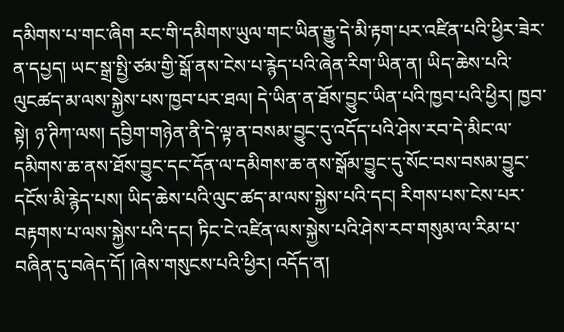དམིགས་པ་གང་ཞིག རང་གི་དམིགས་ཡུལ་གང་ཡིན་རྒྱུ་དེ་མི་རྟག་པར་འཛིན་པའི་ཕྱིར་ཟེར་ན་དཔྱད། ཡང་སྒྲ་སྤྱི་ཙམ་གྱི་སྒོ་ནས་ངེས་པ་རྙེད་པའི་ཞེན་རིག་ཡིན་ན། ཡིད་ཆེས་པའི་ལུངཚད་མ་ལས་སྐྱེས་པས་ཁྱབ་པར་ཐལ། དེ་ཡིན་ན་ཐོས་བྱུང་ཡིན་པའི་ཁྱབ་པའི་ཕྱིར། ཁྱབ་སྟེ། ཉ་ཊིཀ་ལས། དབྱིག་གཉེན་ནི་དེ་ལྟ་ན་བསམ་བྱུང་དུ་འདོད་པའི་ཤེས་རབ་དེ་མིང་ལ་དམིགས་ཆ་ནས་ཐོས་བྱུང་དང་དོན་ལ་དམིགས་ཆ་ནས་སྒོམ་བྱུང་དུ་སོང་བས་བསམ་བྱུང་དངོས་མི་རྙེད་པས། ཡིད་ཆེས་པའི་ལུང་ཚད་མ་ལས་སྐྱེས་པའི་དང། རིགས་པས་ངེས་པར་བརྟགས་པ་ལས་སྐྱེས་པའི་དང། ཏིང་ངེ་འཛིན་ལས་སྐྱེས་པའི་ཤེས་རབ་གསུམ་ལ་རིམ་པ་བཞིན་དུ་བཞེད་དོ། །ཞེས་གསུངས་པའི་ཕྱིར། འདོད་ན།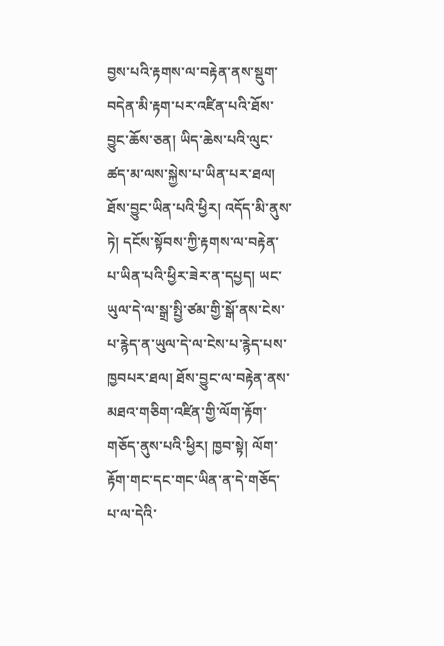བྱས་པའི་རྟགས་ལ་བརྟེན་ནས་སྡུག་བདེན་མི་རྟག་པར་འཛིན་པའི་ཐོས་བྱུང་ཆོས་ཅན། ཡིད་ཆེས་པའི་ལུང་ཚད་མ་ལས་སྐྱེས་པ་ཡིན་པར་ཐལ། ཐོས་བྱུང་ཡིན་པའི་ཕྱིར། འདོད་མི་ནུས་ཏེ། དངོས་སྟོབས་ཀྱི་རྟགས་ལ་བརྟེན་པ་ཡིན་པའི་ཕྱིར་ཟེར་ན་དཔྱད། ཡང་ཡུལ་དེ་ལ་སྒྲ་སྤྱི་ཙམ་གྱི་སྒོ་ནས་ངེས་པ་རྙེད་ན་ཡུལ་དེ་ལ་ངེས་པ་རྙེད་པས་ཁྱབཔར་ཐལ། ཐོས་བྱུང་ལ་བརྟེན་ནས་མཐའ་གཅིག་འཛིན་གྱི་ལོག་རྟོག་གཅོད་ནུས་པའི་ཕྱིར། ཁྱབ་སྟེ། ལོག་རྟོག་གང་དང་གང་ཡིན་ན་དེ་གཅོད་པ་ལ་དེའི་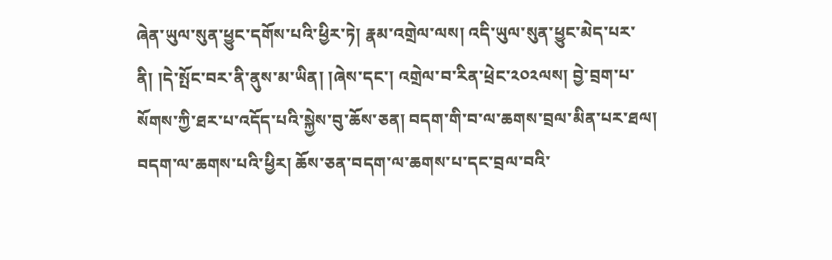ཞེན་ཡུལ་སུན་ཕྱུང་དགོས་པའི་ཕྱིར་ཏེ། རྣམ་འགྲེལ་ལས། འདི་ཡུལ་སུན་ཕྱུང་མེད་པར་ནི། །དེ་སྤོང་བར་ནི་ནུས་མ་ཡིན། །ཞེས་དང་། འགྲེལ་བ་རིན་ཕྲེང་༢༠༢ལས། བྱེ་བྲག་པ་སོགས་ཀྱི་ཐར་པ་འདོད་པའི་སྐྱེས་བུ་ཆོས་ཅན། བདག་གི་བ་ལ་ཆགས་བྲལ་མིན་པར་ཐལ། བདག་ལ་ཆགས་པའི་ཕྱིར། ཆོས་ཅན་བདག་ལ་ཆགས་པ་དང་བྲལ་བའི་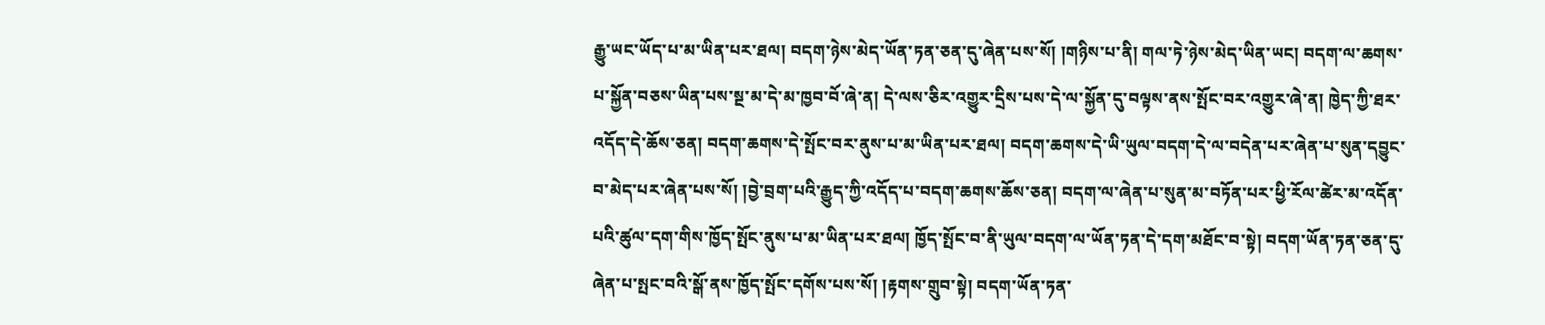རྒྱུ་ཡང་ཡོད་པ་མ་ཡིན་པར་ཐལ། བདག་ཉེས་མེད་ཡོན་ཏན་ཅན་དུ་ཞེན་པས་སོ། །གཉིས་པ་ནི། གལ་ཏེ་ཉེས་མེད་ཡིན་ཡང། བདག་ལ་ཆགས་པ་སྐྱོན་བཅས་ཡིན་པས་སྔ་མ་དེ་མ་ཁྱབ་བོ་ཞེ་ན། དེ་ལས་ཅིར་འགྱུར་དྲིས་པས་དེ་ལ་སྐྱོན་དུ་བལྟས་ནས་སྤོང་བར་འགྱུར་ཞེ་ན། ཁྱེད་ཀྱི་ཐར་འདོད་དེ་ཆོས་ཅན། བདག་ཆགས་དེ་སྤོང་བར་ནུས་པ་མ་ཡིན་པར་ཐལ། བདག་ཆགས་དེ་ཡི་ཡུལ་བདག་དེ་ལ་བདེན་པར་ཞེན་པ་སུན་དབྱུང་བ་མེད་པར་ཞེན་པས་སོ། །བྱེ་བྲག་པའི་རྒྱུད་ཀྱི་འདོད་པ་བདག་ཆགས་ཆོས་ཅན། བདག་ལ་ཞེན་པ་སུན་མ་བཏོན་པར་ཕྱི་རོལ་ཚེར་མ་འདོན་པའི་ཚུལ་དག་གིས་ཁྱོད་སྤོང་ནུས་པ་མ་ཡིན་པར་ཐལ། ཁྱོད་སྤོང་བ་ནི་ཡུལ་བདག་ལ་ཡོན་ཏན་དེ་དག་མཐོང་བ་སྟེ། བདག་ཡོན་ཏན་ཅན་དུ་ཞེན་པ་སྤང་བའི་སྒོ་ནས་ཁྱོད་སྤོང་དགོས་པས་སོ། །རྟགས་གྲུབ་སྟེ། བདག་ཡོན་ཏན་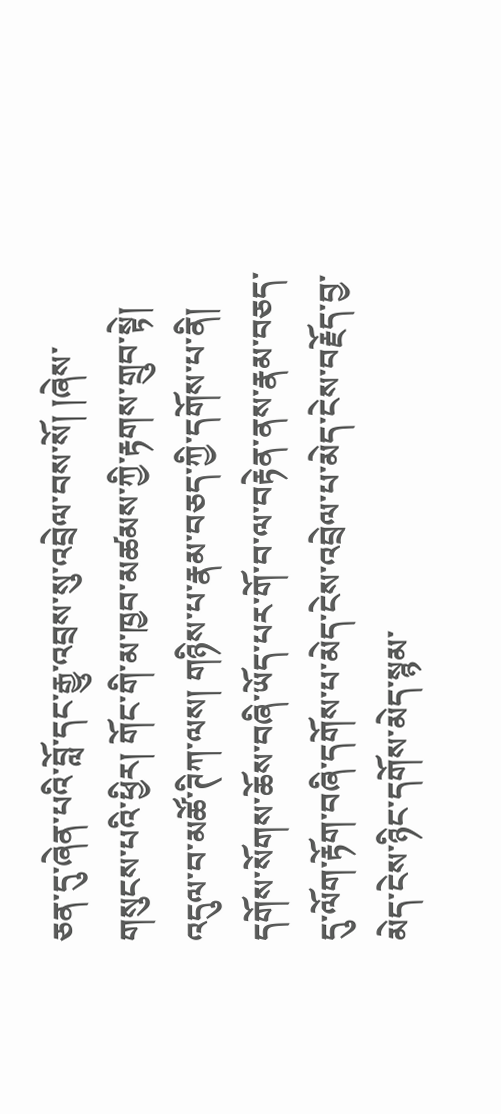ཅན་དུ་ཞེན་པའི་བློ་དང་རྒྱུ་འབྲས་སུ་འབྲེལ་བས་སོ། །ཞེས་གསུངས་པའི་ཕྱིར། གོང་གི་མ་ཁྱབ་མཚམས་ཀྱི་རྟགས་གྲུབ་སྟེ། འདུལ་བ་མཚོ་ཊིཀ་ལས། གཉིས་པ་རྣམ་བཅད་ཀྱི་དགོས་པ་ནི། དགོས་སོགས་ཆོས་བཞི་ཡོད་པར་གོ་བ་ལ་བརྟེན་ནས་རྣམ་བཅད་དུ་ལོག་རྟོག་བཞི་དགོས་པ་མེད་ངེས་འབྲེལ་པ་མེད་ངེས་བརྗོད་བྱ་མེད་ངེས་ཉིང་དགོས་མེད་སྙམ་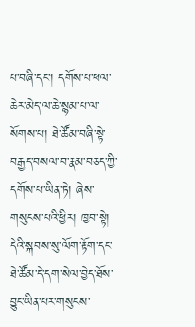པ་བཞི་དང་། དགོས་པ་ཕལ་ཆེར་མེད་ལ་ཆེ་སྙམ་པ་ལ་སོགས་པ། ཐེ་ཚོམ་བཞི་སྟེ་བརྒྱད་བསལ་བ་རྣམ་བཅད་ཀྱི་དགོས་པ་ཡིན་ཏེ། ཞེས་གསུངས་པའི་ཕྱིར། ཁྱབ་སྟེ། དེའི་སྐབས་སུ་ལོག་རྟོག་དང་ཐེ་ཚོམ་དེ་དག་སེལ་བྱེད་ཐོས་བྱུང་ཡིན་པར་གསུངས་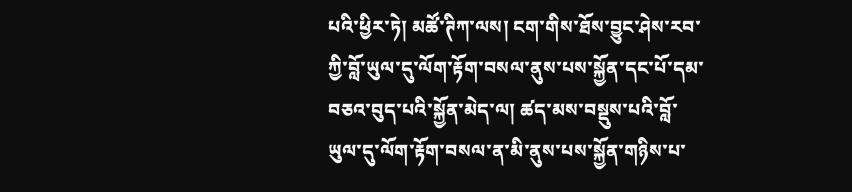པའི་ཕྱིར་ཏེ། མཚོ་ཊིཀ་ལས། ངག་གིས་ཐོས་བྱུང་ཤེས་རབ་ཀྱི་བློ་ཡུལ་དུ་ལོག་རྟོག་བསལ་ནུས་པས་སྐྱོན་དང་པོ་དམ་བཅའ་བུད་པའི་སྐྱོན་མེད་ལ། ཚད་མས་བསྡུས་པའི་བློ་ཡུལ་དུ་ལོག་རྟོག་བསལ་ན་མི་ནུས་པས་སྐྱོན་གཉིས་པ་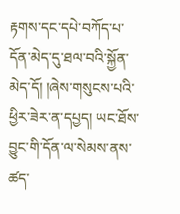རྟགས་དང་དཔེ་བཀོད་པ་དོན་མེད་དུ་ཐལ་བའི་སྐྱོན་མེད་དོ། །ཞེས་གསུངས་པའི་ཕྱིར་ཟེར་ན་དཔྱད། ཡང་ཐོས་བྱུང་གི་དོན་ལ་སེམས་ནས་ཚད་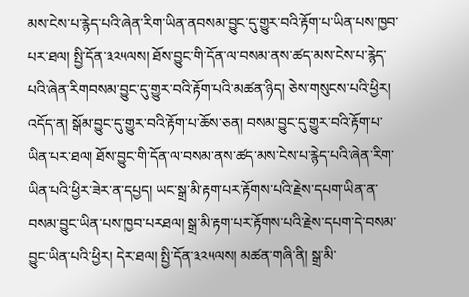མས་ངེས་པ་རྙེད་པའི་ཞེན་རིག་ཡིན་ནབསམ་བྱུང་དུ་གྱུར་བའི་རྟོག་པ་ཡིན་པས་ཁྱབ་པར་ཐལ། སྤྱི་དོན་༣༢༥ལས། ཐོས་བྱུང་གི་དོན་ལ་བསམ་ནས་ཚད་མས་ངེས་པ་རྙེད་པའི་ཞེན་རིགབསམ་བྱུང་དུ་གྱུར་བའི་རྟོག་པའི་མཚན་ཉིད། ཅེས་གསུངས་པའི་ཕྱིར། འདོད་ན། སྒོམ་བྱུང་དུ་གྱུར་བའི་རྟོག་པ་ཆོས་ཅན། བསམ་བྱུང་དུ་གྱུར་བའི་རྟོག་པ་ཡིན་པར་ཐལ། ཐོས་བྱུང་གི་དོན་ལ་བསམ་ནས་ཚད་མས་ངེས་པ་རྙེད་པའི་ཞེན་རིག་ཡིན་པའི་ཕྱིར་ཟེར་ན་དཔྱད། ཡང་སྒྲ་མི་རྟག་པར་རྟོགས་པའི་རྗེས་དཔག་ཡིན་ན་བསམ་བྱུང་ཡིན་པས་ཁྱབ་པརཐལ། སྒྲ་མི་རྟག་པར་རྟོགས་པའི་རྗེས་དཔག་དེ་བསམ་བྱུང་ཡིན་པའི་ཕྱིར། དེར་ཐལ། སྤྱི་དོན་༣༢༥ལས། མཚན་གཞི་ནི། སྒྲ་མི་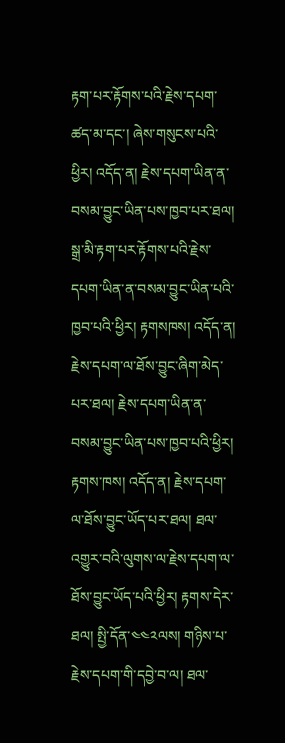རྟག་པར་རྟོགས་པའི་རྗེས་དཔག་ཚད་མ་དང་། ཞེས་གསུངས་པའི་ཕྱིར། འདོད་ན། རྗེས་དཔག་ཡིན་ན་བསམ་བྱུང་ཡིན་པས་ཁྱབ་པར་ཐལ། སྒྲ་མི་རྟག་པར་རྟོགས་པའི་རྗེས་དཔག་ཡིན་ན་བསམ་བྱུང་ཡིན་པའི་ཁྱབ་པའི་ཕྱིར། རྟགསཁས། འདོད་ན། རྗེས་དཔག་ལ་ཐོས་བྱུང་ཞིག་མེད་པར་ཐལ། རྗེས་དཔག་ཡིན་ན་བསམ་བྱུང་ཡིན་པས་ཁྱབ་པའི་ཕྱིར། རྟགས་ཁས། འདོད་ན། རྗེས་དཔག་ལ་ཐོས་བྱུང་ཡོད་པར་ཐལ། ཐལ་འགྱུར་བའི་ལུགས་ལ་རྗེས་དཔག་ལ་ཐོས་བྱུང་ཡོད་པའི་ཕྱིར། རྟགས་དེར་ཐལ། སྤྱི་དོན་༤༤༢ལས། གཉིས་པ་རྗེས་དཔག་གི་དབྱེ་བ་ལ། ཐལ་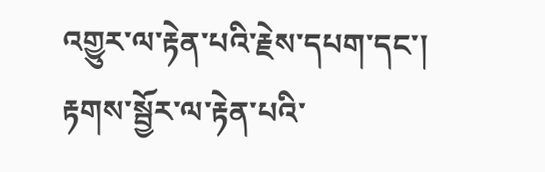འགྱུར་ལ་རྟེན་པའི་རྗེས་དཔག་དང་། རྟགས་སྦྱོར་ལ་རྟེན་པའི་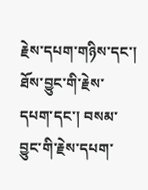རྗེས་དཔག་གཉིས་དང་། ཐོས་བྱུང་གི་རྗེས་དཔག་དང་། བསམ་བྱུང་གི་རྗེས་དཔག་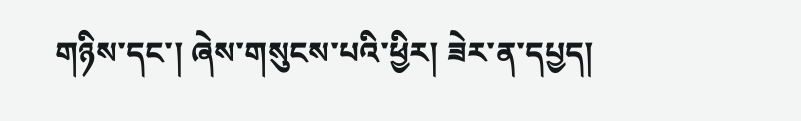གཉིས་དང་། ཞེས་གསུངས་པའི་ཕྱིར། ཟེར་ན་དཔྱད།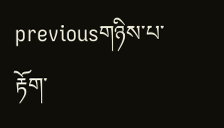previousགཉིས་པ་རྟོག་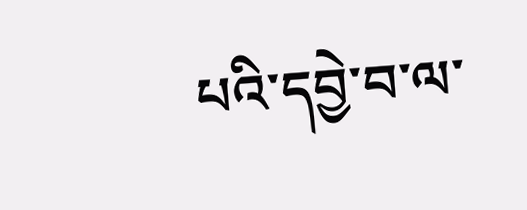པའི་དབྱེ་བ་ལ་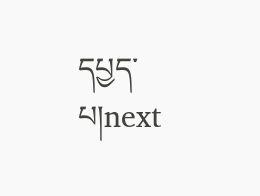དཔྱད་པ།next